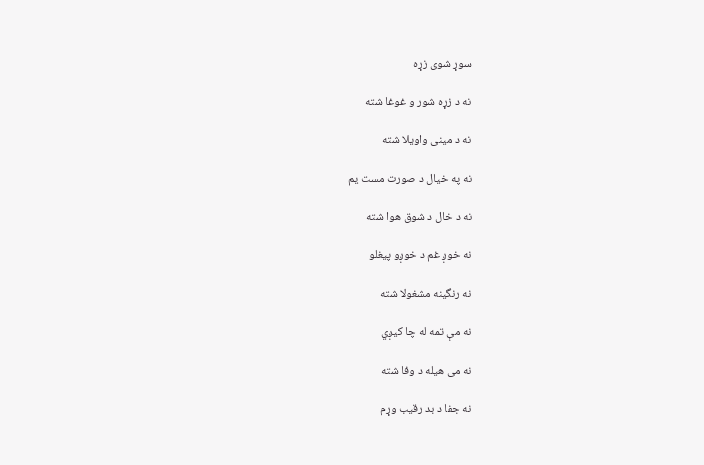سوړ شوی زړه

نه د زړه شور و غوغا شته

نه د مینی واویلا شته

نه په خیال د صورت مست یم

نه د خال د شوق هوا شته

نه خوږ غم د خوږو پیغلو

نه رنگینه مشغولا شته

نه مې تمه له چا کیږي

نه می هیله د وفا شته

نه جفا د بد رقیب وړم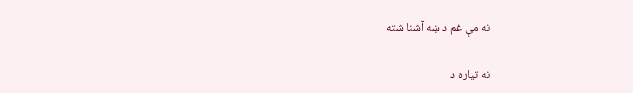نه مې غم د ښه آشنا شته

نه تیاره د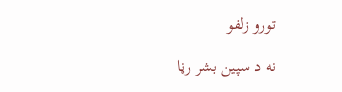تورو زلفو

نه د سپین بشر رڼا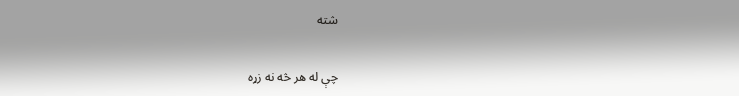شته

چې له هر څه نه زړه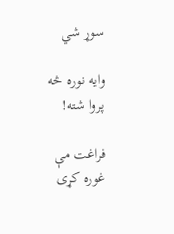سوړ شي

وایه نوره څه پروا شته!

فراغت مې غوره کړی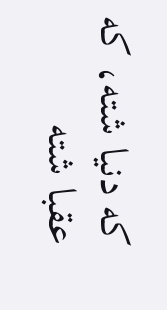که دنیا شته، که عقبا شته